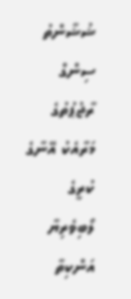ޝުޝާންތު ސިންގް ރާޖުޕުތުގެ މަރާއެކު އޭނާގެ ކުރީގެ ލޯބިވެރިޔާ އަންކިތާ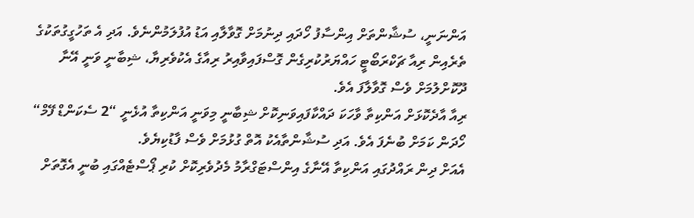އަންނަނީ، ސުޝާންތަށް އިންސާފު ހޯދައި ދިނުމަށް ގޮވާލާއި އަޑު އުފުލަމުންނެވެ. އަދި އެ ތަހުގީގުތަކުގެ ތެރެއިން ރިއާ ޗަކްރަބޯޓީ ހައްޔަރުކުރިގެން ގޮސްފައިވާއިރު ރިއާގެ އެކުވެރިޔާ، ޝިބާނީ ވަނީ އޭނާ ދޫކޮށްލުމަށް ވެސް ގޮވާލާފަ އެވެ.
ރިއާ އާދެކޮޅަށް އަންކިތާ ވާހަކަ ދައްކާފައިވަނިކޮށް ޝިބާނީ މިވަނީ އަންކިތާ އުޅެނީ “2 ސެކަންޑް ފޭމް“ ހޯދަން ކަމަށް ބުނެފަ އެވެ. އަދި ސުޝާންތާއެކު އޮތް ގުޅުމަށް ވެސް ފާޑުކިޔެވެ.
އެއަށް ދިން ރައްދުގައި އަންކިތާ އޭނާގެ އިންސްޓަގްރާމު މެދުވެރިކޮށް ކުރި ޕޯސްޓެއްގައި ބުނީ އެގޮތަށް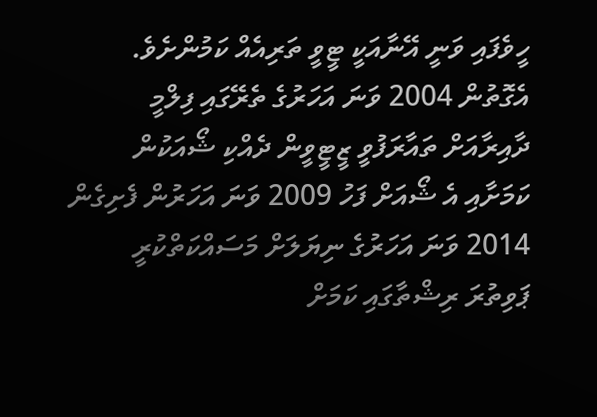ހީވެފައި ވަނީ އޭނާއަކީ ޓީވީ ތަރިއެއް ކަމުންށެވެ.
އެގޮތުން 2004 ވަނަ އަހަރުގެ ތެރޭގައި ފިލްމީ ދާއިރާއަށް ތައާރަފުވީ ޒީޓީވީން ދެއްކި ޝޯއަކުން ކަމަށާއި އެ ޝޯއަށް ފަހު 2009 ވަނަ އަހަރުން ފެށިގެން 2014 ވަނަ އަހަރުގެ ނިޔަލަށް މަސައްކަތްކުރީ ޕަވިތުރަ ރިޝްތާގައި ކަމަށް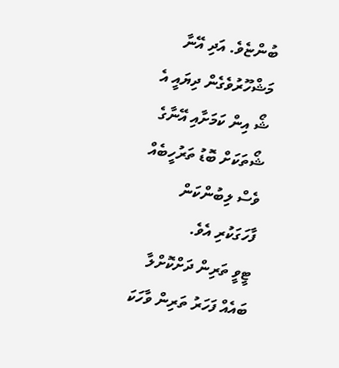ބުންޏެވެ. އަދި އޭނާ މަޝްހޫރުވެގެން ދިޔައީ އެ ޝޯ އިން ކަމަށާއި އޭނާގެ ޝޯތަކަށް ބޮޑު ތަރުހީބެއް ވެސް ލިބުންކަން ފާހަގަކުރި އެވެ.
ޓީވީ ތަރިން ދަށްކޮށްލާ ބައެއް ފަހަރު ތަރިން ވާހަކަ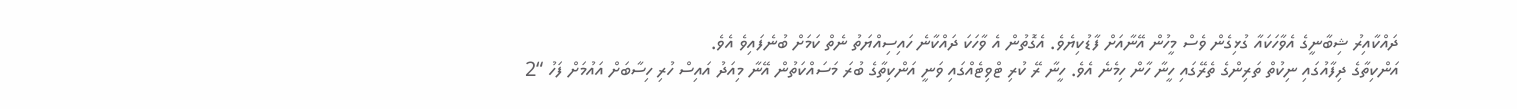ދައްކާއިރު ޝިބާނީގެ އެވާހަކައާ ގުޅިގެން ވެސް މީހުން އޭނާއަށް ފާޑުކިޔެވެ. އެގޮތުން އެ ވާހަކަ ދައްކާނެ ހައިސިއްޔަތު ނެތް ކަމަށް ބުނެފައިވެ އެވެ.
އަންކިތާގެ ދިފާއުގައި ނިކުތް ތަރިންގެ ތެރޭގައި ހީނާ ހާން ހިމެނެ އެވެ. ހީނާ ރޭ ކުރި ޓްވިޓެއްގައި ވަނީ އަންކިތާގެ ބުރަ މަސައްކަތުން އޭނާ މިއަދު އައިސް ހުރި ހިސާބަށް އައުމަށް ފަހު “2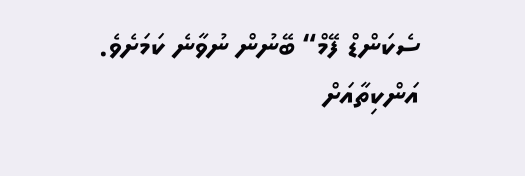ސެކަންޑް ފޭމް“ ބޭނުން ނުވާނެ ކަމަށެވެ.
އަންކިތާއަށް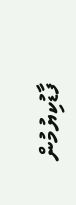ފާޑުކިޔުމުން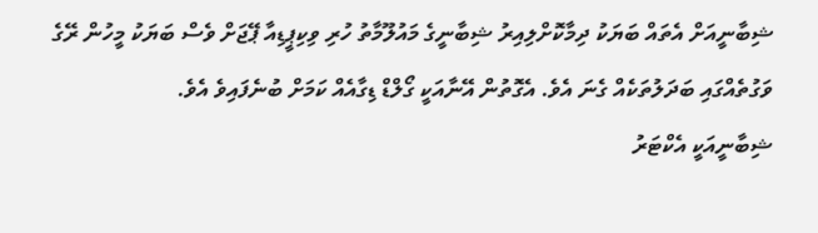ޝިބާނީއަށް އެތައް ބަޔަކު ދިމާކޮށްލިއިރު ޝިބާނީގެ މައުލޫމާތު ހުރި ވިކިޕީޑިއާ ޕޭޖަށް ވެސް ބަޔަކު މީހުން ރޭގެ ވަގުތެއްގައި ބަދަލުތަކެއް ގެނަ އެވެ. އެގޮތުން އޭނާއަކީ ގޯލްޑް ޑިގާއެއް ކަމަށް ބުނެފައިވެ އެވެ.
ޝިބާނީއަކީ އެކްޓަރު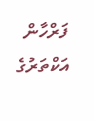ފަރްހާން އަކްތަރުގެ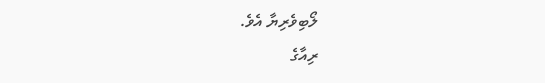ލޯބިވެރިޔާ އެވެ.
ރިއާގެ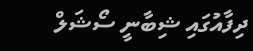ދިފާއުގައި ޝިބާނީ ސޯޝަލް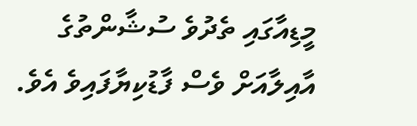މީޑިއާގައި ތެދުވެ ސުޝާންތުގެ އާއިލާއަށް ވެސް ފާޑުކިޔާފައިވެ އެވެ.